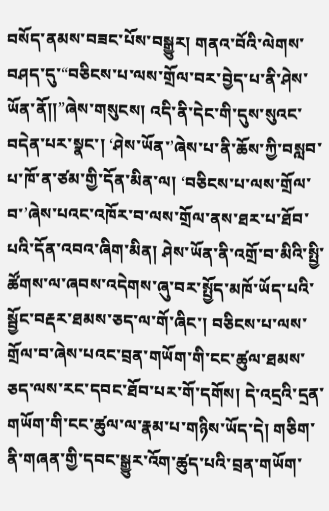བསོད་ནམས་བཟང་པོས་བསྒྱུར། གནའ་བོའི་ལེགས་བཤད་དུ་“བཅིངས་པ་ལས་གྲོལ་བར་བྱེད་པ་ནི་ཤེས་ཡོན་ནོ།།”ཞེས་གསུངས། འདི་ནི་དེང་གི་དུས་སུའང་བདེན་པར་སྣང་། ‘ཤེས་ཡོན་’ཞེས་པ་ནི་ཆོས་ཀྱི་བསླབ་པ་ཁོ་ན་ཙམ་གྱི་དོན་མིན་ལ། ‘བཅིངས་པ་ལས་གྲོལ་བ་’ཞེས་པའང་འཁོར་བ་ལས་གྲོལ་ནས་ཐར་པ་ཐོབ་པའི་དོན་འབའ་ཞིག་མིན། ཤེས་ཡོན་ནི་འགྲོ་བ་མིའི་སྤྱི་ཚོགས་ལ་ཞབས་འདེགས་ཞུ་བར་སྤྱོད་མཁོ་ཡོད་པའི་སྦྱོང་བརྡར་ཐམས་ཅད་ལ་གོ་ཞིང་། བཅིངས་པ་ལས་གྲོལ་བ་ཞེས་པའང་བྲན་གཡོག་གི་ངང་ཚུལ་ཐམས་ཅད་ལས་རང་དབང་ཐོབ་པར་གོ་དགོས། དེ་འདྲའི་དྲན་གཡོག་གི་ངང་ཚུལ་ལ་རྣམ་པ་གཉིས་ཡོད་དེ། གཅིག་ནི་གཞན་གྱི་དབང་སྒྱུར་འོག་ཚུད་པའི་བྲན་གཡོག་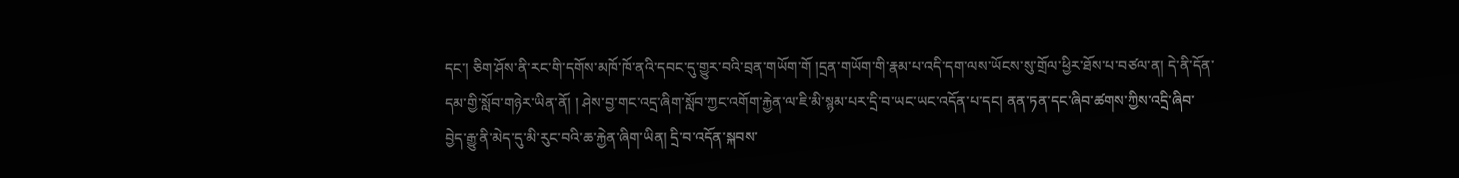དང་། ཅིག་ཤོས་ནི་རང་གི་དགོས་མཁོ་ཁོ་ནའི་དབང་དུ་གྱུར་བའི་བྲན་གཡོག་གོ །དྲན་གཡོག་གི་རྣམ་པ་འདི་དག་ལས་ཡོངས་སུ་གྲོལ་ཕྱིར་ཐོས་པ་བཙལ་ན། དེ་ནི་དོན་དམ་གྱི་སློབ་གཉེར་ཡིན་ནོ། ། ཤེས་བྱ་གང་འདྲ་ཞིག་སློབ་ཀྱང་འགོག་རྐྱེན་ལ་ཇི་མི་སྙམ་པར་དྲི་བ་ཡང་ཡང་འདོན་པ་དང། ནན་ཏན་དང་ཞིབ་ཚགས་ཀྱིས་འདྲི་ཞིབ་བྱེད་རྒྱུ་ནི་མེད་དུ་མི་རུང་བའི་ཆ་རྐྱེན་ཞིག་ཡིན། དྲི་བ་འདོན་སྐབས་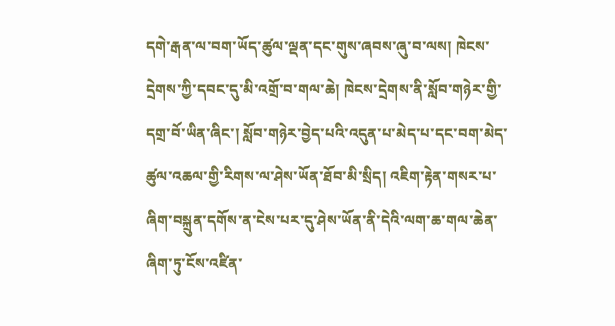དགེ་རྒན་ལ་བག་ཡོད་ཚུལ་ལྡན་དང་གུས་ཞབས་ཞུ་བ་ལས། ཁེངས་དྲེགས་ཀྱི་དབང་དུ་མི་འགྲོ་བ་གལ་ཆེ། ཁེངས་དྲེགས་ནི་སློབ་གཉེར་གྱི་དགྲ་བོ་ཡིན་ཞིང་། སློབ་གཉེར་བྱེད་པའི་འདུན་པ་མེད་པ་དང་བག་མེད་ཚུལ་འཆལ་གྱི་རིགས་ལ་ཤེས་ཡོན་ཐོབ་མི་སྲིད། འཇིག་རྟེན་གསར་པ་ཞིག་བསྐྲུན་དགོས་ན་ངེས་པར་དུ་ཤེས་ཡོན་ནི་དེའི་ལག་ཆ་གལ་ཆེན་ཞིག་ཏུ་ངོས་འཛིན་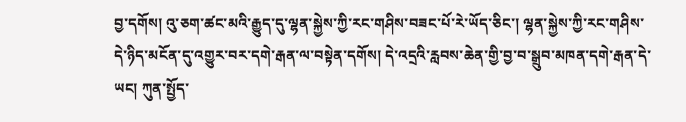བྱ་དགོས། འུ་ཅག་ཚང་མའི་རྒྱུད་དུ་ལྷན་སྐྱེས་ཀྱི་རང་གཤིས་བཟང་པོ་རེ་ཡོད་ཅིང་། ལྷན་སྐྱེས་ཀྱི་རང་གཤིས་དེ་ཉིད་མངོན་དུ་འགྱུར་བར་དགེ་རྒན་ལ་བསྟེན་དགོས། དེ་འདྲའི་རླབས་ཆེན་གྱི་བྱ་བ་སྒྲུབ་མཁན་དགེ་རྒན་དེ་ཡང། ཀུན་སྤྱོད་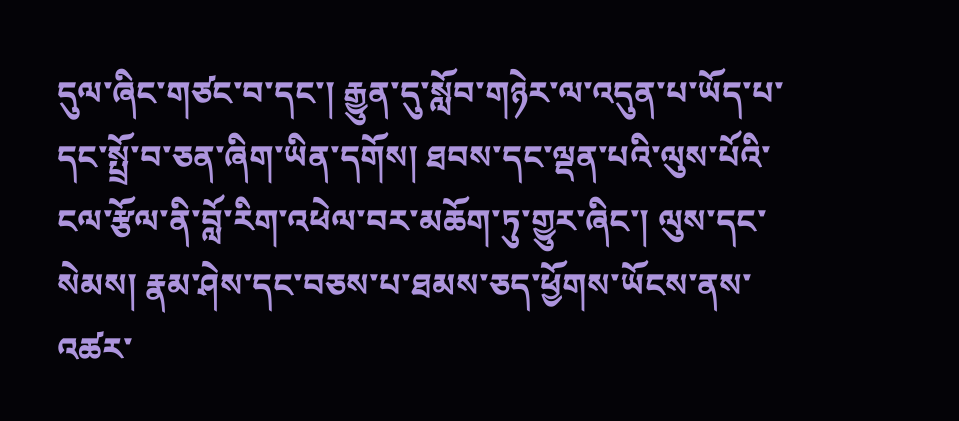དུལ་ཞིང་གཙང་བ་དང་། རྒྱུན་དུ་སློབ་གཉེར་ལ་འདུན་པ་ཡོད་པ་དང་སྤྲོ་བ་ཅན་ཞིག་ཡིན་དགོས། ཐབས་དང་ལྡན་པའི་ལུས་པོའི་ངལ་རྩོལ་ནི་བློ་རིག་འཕེལ་བར་མཆོག་ཏུ་གྱུར་ཞིང་། ལུས་དང་སེམས། རྣམ་ཤེས་དང་བཅས་པ་ཐམས་ཅད་ཕྱོགས་ཡོངས་ནས་འཚར་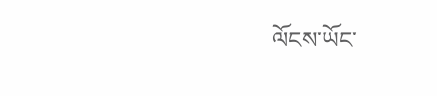ལོངས་ཡོང་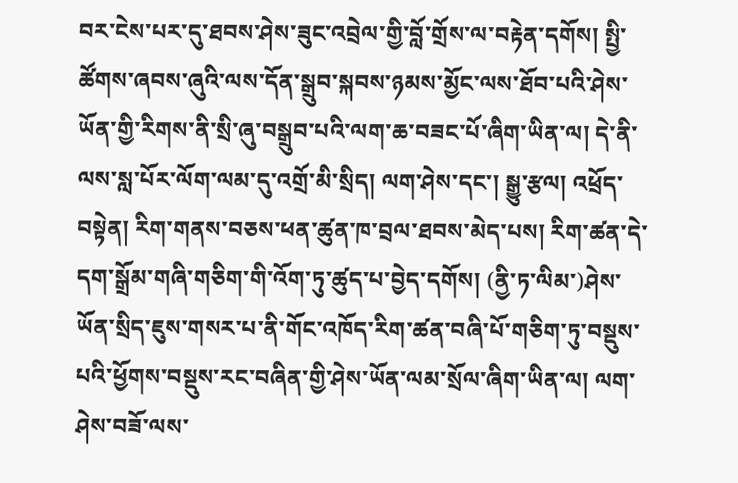བར་ངེས་པར་དུ་ཐབས་ཤེས་ཟུང་འབྲེལ་གྱི་བློ་གྲོས་ལ་བརྟེན་དགོས། སྤྱི་ཚོགས་ཞབས་ཞུའི་ལས་དོན་སྒྲུབ་སྐབས་ཉམས་མྱོང་ལས་ཐོབ་པའི་ཤེས་ཡོན་གྱི་རིགས་ནི་སྲི་ཞུ་བསྒྲུབ་པའི་ལག་ཆ་བཟང་པོ་ཞིག་ཡིན་ལ། དེ་ནི་ལས་སླ་པོར་ལོག་ལམ་དུ་འགྲོ་མི་སྲིད། ལག་ཤེས་དང་། སྒྱུ་རྩལ། འཕྲོད་བསྟེན། རིག་གནས་བཅས་ཕན་ཚུན་ཁ་བྲལ་ཐབས་མེད་པས། རིག་ཚན་དེ་དག་སྒྲོམ་གཞི་གཅིག་གི་འོག་ཏུ་ཚུད་པ་བྱེད་དགོས། (ནྱི་ཏ་ལིམ་)ཤེས་ཡོན་སྲིད་ཇུས་གསར་པ་ནི་གོང་འཁོད་རིག་ཚན་བཞི་པོ་གཅིག་ཏུ་བསྡུས་པའི་ཕྱོགས་བསྡུས་རང་བཞིན་གྱི་ཤེས་ཡོན་ལམ་སྲོལ་ཞིག་ཡིན་ལ། ལག་ཤེས་བཟོ་ལས་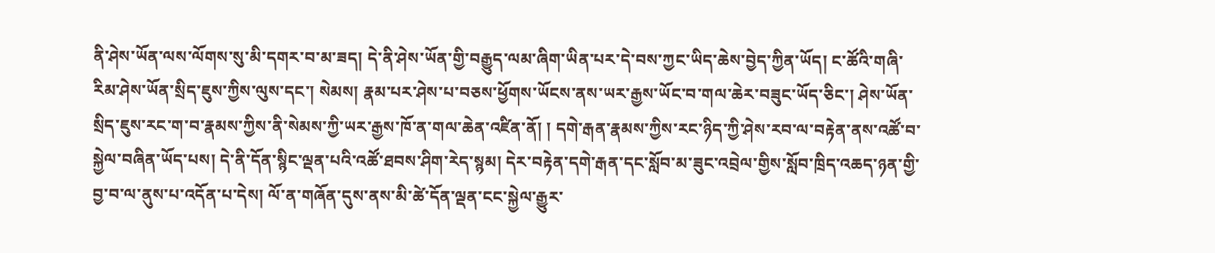ནི་ཤེས་ཡོན་ལས་ལོགས་སུ་མི་དགར་བ་མ་ཟད། དེ་ནི་ཤེས་ཡོན་གྱི་བརྒྱུད་ལམ་ཞིག་ཡིན་པར་དེ་བས་ཀྱང་ཡིད་ཆེས་བྱེད་ཀྱིན་ཡོད། ང་ཚོའི་གཞི་རིམ་ཤེས་ཡོན་སྲིད་ཇུས་ཀྱིས་ལུས་དང་། སེམས། རྣམ་པར་ཤེས་པ་བཅས་ཕྱོགས་ཡོངས་ནས་ཡར་རྒྱས་ཡོང་བ་གལ་ཆེར་བཟུང་ཡོད་ཅིང་། ཤེས་ཡོན་སྲིད་ཇུས་རང་ག་བ་རྣམས་ཀྱིས་ནི་སེམས་ཀྱི་ཡར་རྒྱས་ཁོ་ན་གལ་ཆེན་འཛིན་ནོ། ། དགེ་རྒན་རྣམས་ཀྱིས་རང་ཉིད་ཀྱི་ཤེས་རབ་ལ་བརྟེན་ནས་འཚོ་བ་སྐྱེལ་བཞིན་ཡོད་པས། དེ་ནི་དོན་སྙིང་ལྡན་པའི་འཚོ་ཐབས་ཤིག་རེད་སྙམ། དེར་བརྟེན་དགེ་རྒན་དང་སློབ་མ་ཟུང་འབྲེལ་གྱིས་སློབ་ཁྲིད་འཆད་ཉན་གྱི་བྱ་བ་ལ་ནུས་པ་འདོན་པ་དེས། ལོ་ན་གཞོན་དུས་ནས་མི་ཚེ་དོན་ལྡན་ངང་སྐྱེལ་རྒྱུར་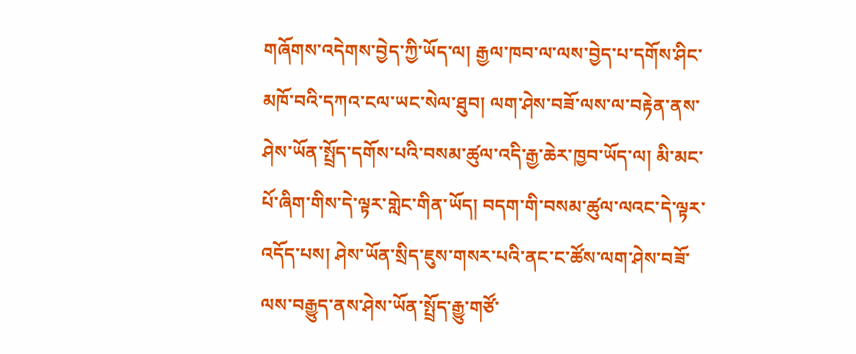གཞོགས་འདེགས་བྱེད་ཀྱི་ཡོད་ལ། རྒྱལ་ཁབ་ལ་ལས་བྱེད་པ་དགོས་ཤིང་མཁོ་བའི་དཀའ་ངལ་ཡང་སེལ་ཐུབ། ལག་ཤེས་བཟོ་ལས་ལ་བརྟེན་ནས་ཤེས་ཡོན་སྤྲོད་དགོས་པའི་བསམ་ཚུལ་འདི་རྒྱ་ཆེར་ཁྱབ་ཡོད་ལ། མི་མང་པོ་ཞིག་གིས་དེ་ལྟར་གླེང་གིན་ཡོད། བདག་གི་བསམ་ཚུལ་ལའང་དེ་ལྟར་འདོད་པས། ཤེས་ཡོན་སྲིད་ཇུས་གསར་པའི་ནང་ང་ཚོས་ལག་ཤེས་བཟོ་ལས་བརྒྱུད་ནས་ཤེས་ཡོན་སྤྲོད་རྒྱུ་གཙོ་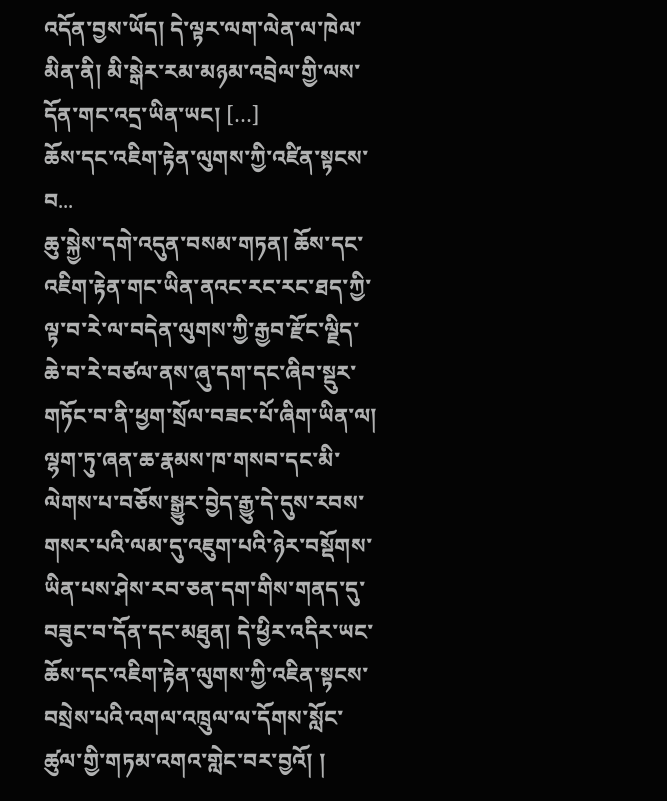འདོན་བྱས་ཡོད། དེ་ལྟར་ལག་ལེན་ལ་ཁེལ་མིན་ནི། མི་སྒེར་རམ་མཉམ་འབྲེལ་གྱི་ལས་དོན་གང་འདྲ་ཡིན་ཡང། […]
ཆོས་དང་འཇིག་རྟེན་ལུགས་ཀྱི་འཛིན་སྟངས་བ...
ཆུ་སྐྱེས་དགེ་འདུན་བསམ་གཏན། ཆོས་དང་འཇིག་རྟེན་གང་ཡིན་ནའང་རང་རང་ཐད་ཀྱི་ལྟ་བ་རེ་ལ་བདེན་ལུགས་ཀྱི་རྒྱབ་རྫོང་ལྗིད་ཆེ་བ་རེ་བཙལ་ནས་ཞུ་དག་དང་ཞིབ་སྡུར་གཏོང་བ་ནི་ཕྱག་སྲོལ་བཟང་པོ་ཞིག་ཡིན་ལ། ལྷག་ཏུ་ཞན་ཆ་རྣམས་ཁ་གསབ་དང་མི་ལེགས་པ་བཅོས་སྒྱུར་བྱེད་རྒྱུ་དེ་དུས་རབས་གསར་པའི་ལམ་དུ་འཇུག་པའི་ཉེར་བསྡོགས་ཡིན་པས་ཤེས་རབ་ཅན་དག་གིས་གནད་དུ་བཟུང་བ་དོན་དང་མཐུན། དེ་ཕྱིར་འདིར་ཡང་ཆོས་དང་འཇིག་རྟེན་ལུགས་ཀྱི་འཇིན་སྟངས་བསྲེས་པའི་འགལ་འཁྲུལ་ལ་དོགས་སློང་ཚུལ་གྱི་གཏམ་འགའ་གླེང་བར་བྱའོ། །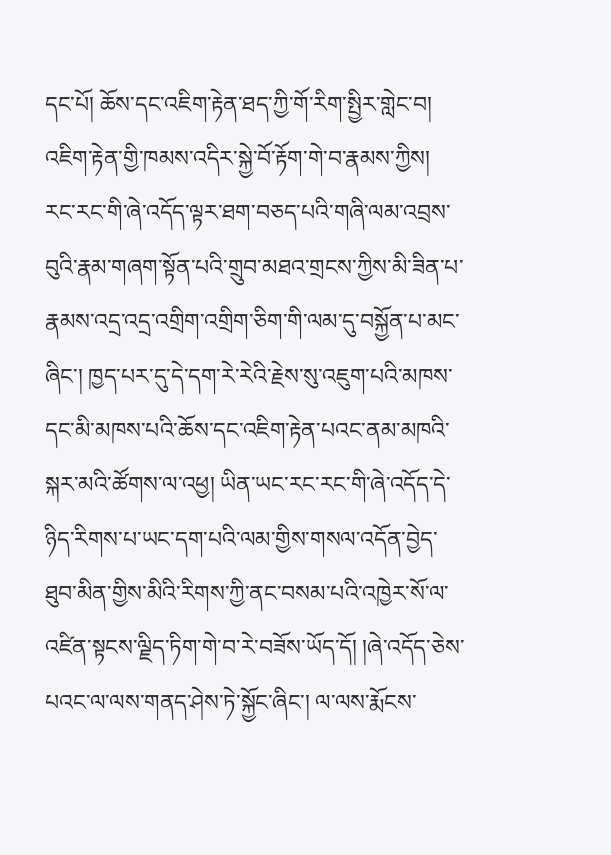དང་པོ། ཆོས་དང་འཇིག་རྟེན་ཐད་ཀྱི་གོ་རིག་སྤྱིར་གླེང་བ། འཇིག་རྟེན་གྱི་ཁམས་འདིར་སྐྱེ་བོ་རྟོག་གེ་བ་རྣམས་ཀྱིས། རང་རང་གི་ཞེ་འདོད་ལྟར་ཐག་བཅད་པའི་གཞི་ལམ་འབྲས་བུའི་རྣམ་གཞག་སྟོན་པའི་གྲུབ་མཐའ་གྲངས་ཀྱིས་མི་ཟིན་པ་རྣམས་འདྲ་འདྲ་འགྲིག་འགྲིག་ཅིག་གི་ལམ་དུ་བསྐྱོན་པ་མང་ཞིང་། ཁྱད་པར་དུ་དེ་དག་རེ་རེའི་རྗེས་སུ་འཇུག་པའི་མཁས་དང་མི་མཁས་པའི་ཆོས་དང་འཇིག་རྟེན་པའང་ནམ་མཁའི་སྐར་མའི་ཚོགས་ལ་འཕྱ། ཡིན་ཡང་རང་རང་གི་ཞེ་འདོད་དེ་ཉིད་རིགས་པ་ཡང་དག་པའི་ལམ་གྱིས་གསལ་འདོན་བྱེད་ཐུབ་མིན་གྱིས་མིའི་རིགས་ཀྱི་ནང་བསམ་པའི་འཁྱེར་སོ་ལ་འཛིན་སྟངས་ལྗིད་ཏིག་གེ་བ་རེ་བཟོས་ཡོད་དོ། །ཞེ་འདོད་ཅེས་པའང་ལ་ལས་གནད་ཤེས་ཏེ་སྐྱོང་ཞིང་། ལ་ལས་རྨོངས་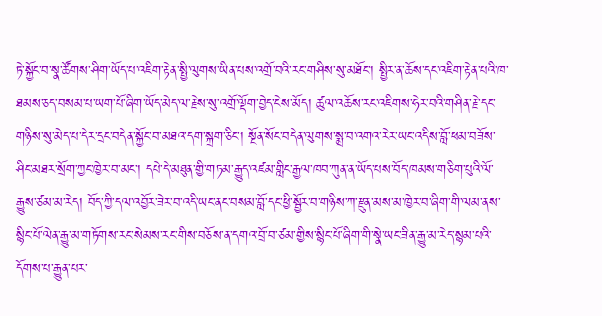ཏེ་སྐྱོང་བ་སྣ་ཚོགས་ཤིག་ཡོད་པ་འཇིག་རྟེན་སྤྱི་ལུགས་ཡིན་པས་འགྲོ་བའི་རང་གཤིས་སུ་མཐོང་། སྤྱིར་ན་ཆོས་དང་འཇིག་རྟེན་པའི་ཁ་ཐམས་ཅད་བསམ་པ་ཡག་པོ་ཞིག་ཡོད་མེད་ལ་རྗེས་སུ་འགྲོ་ལྡོག་བྱེད་ངེས་མོད། ཚུལ་འཆོས་རང་འཇིགས་ཧེར་བའི་གཤིན་རྗེ་དང་གཉིས་སུ་མེད་པ་དེར་དྲང་བདེན་སྐྱོང་བ་མཐའ་དག་སྐྲག་ཅིང་། སྔོན་སོང་བདེན་ལུགས་སྨྲ་བ་འགའ་རེར་ཡང་འདིས་བློ་ཕམ་བཟོས་ཤིང་མཐར་སྲོག་ཀྱང་ཁྱེར་བ་མང་། དཔེ་དེ་མཐུན་གྱི་གཏམ་རྒྱུད་འཛམ་གླིང་རྒྱལ་ཁབ་ཀུན་ན་ཡོད་པས་བོད་ཁམས་གཅིག་པུའི་ལོ་རྒྱུས་ཙམ་མ་རེད། བོད་ཀྱི་དལ་འབྱོར་ཟེར་བ་འདི་ཡང་ནང་བསམ་བློ་དང་ཕྱི་སྦྱོར་བ་གཉིས་ཀ་རྫུན་མས་མ་ཁྱེར་བ་ཞིག་གི་ལམ་ནས་སྙིང་པོ་ལེན་རྒྱུ་མ་གཏོགས་རང་སེམས་རང་གིས་བཅོས་ན་དགའ་བྲོ་བ་ཙམ་གྱིས་སྙིང་པོ་ཞིག་གི་སྣེ་ཡང་ཟིན་རྒྱུ་མ་རེད་སྙམ་པའི་དོགས་པ་རྒྱུན་པར་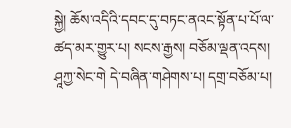སྐྱེ། ཆོས་འདིའི་དབང་དུ་བཏང་ནའང་སྟོན་པ་པོ་ལ་ཚད་མར་གྱུར་པ། སངས་རྒྱས། བཅོམ་ལྡན་འདས། ཤཱཀྱ་སེང་གེ དེ་བཞིན་གཤེགས་པ། དགྲ་བཅོམ་པ།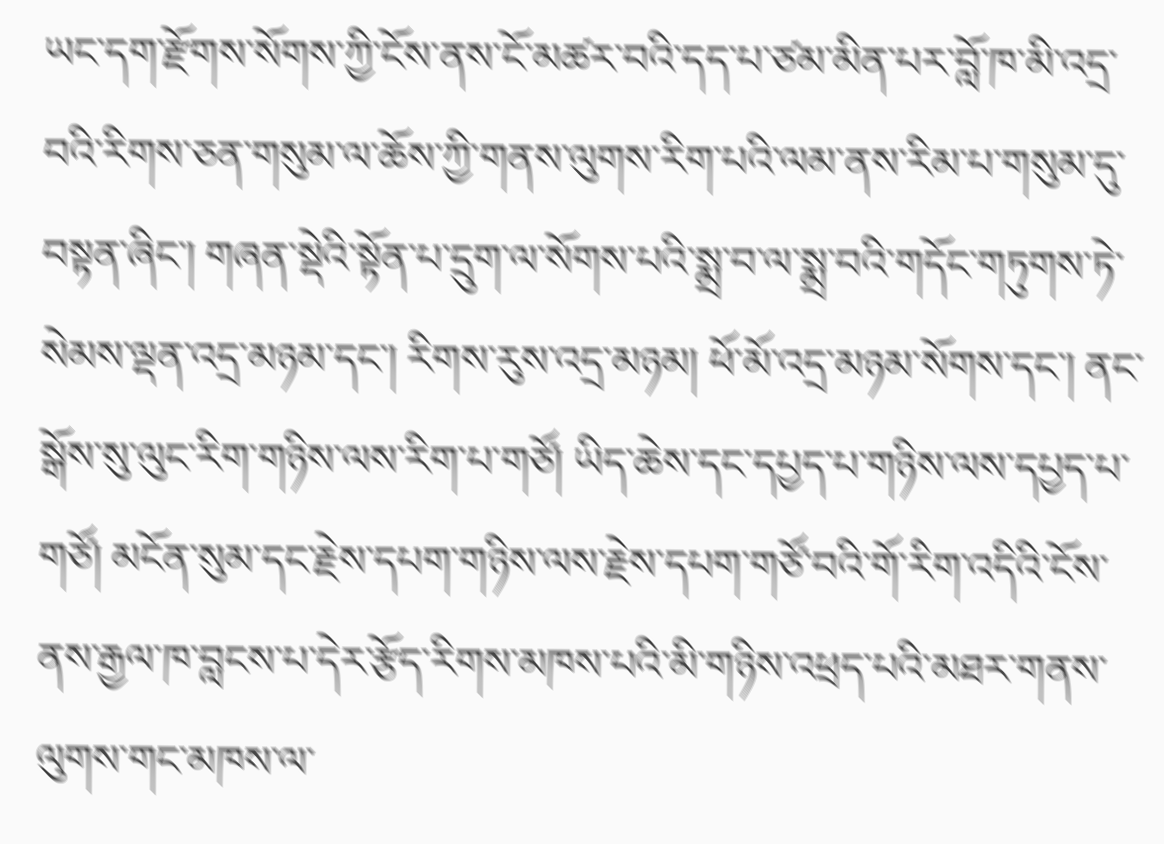ཡང་དག་རྫོགས་སོགས་ཀྱི་ངོས་ནས་ངོ་མཚར་བའི་དད་པ་ཙམ་མིན་པར་བློ་ཁ་མི་འདྲ་བའི་རིགས་ཅན་གསུམ་ལ་ཆོས་ཀྱི་གནས་ལུགས་རིག་པའི་ལམ་ནས་རིམ་པ་གསུམ་དུ་བསྟན་ཞིང་། གཞན་སྡེའི་སྟོན་པ་དྲུག་ལ་སོགས་པའི་སྨྲ་བ་ལ་སྨྲ་བའི་གདོང་གཏུགས་ཏེ་སེམས་ལྡན་འདྲ་མཉམ་དང་། རིགས་རུས་འདྲ་མཉམ། ཕོ་མོ་འདྲ་མཉམ་སོགས་དང་། ནང་སྒོས་སུ་ལུང་རིག་གཉིས་ལས་རིག་པ་གཙོ། ཡིད་ཆེས་དང་དཔྱད་པ་གཉིས་ལས་དཔྱད་པ་གཙོ། མངོན་སུམ་དང་རྗེས་དཔག་གཉིས་ལས་རྗེས་དཔག་གཙོ་བའི་གོ་རིག་འདིའི་ངོས་ནས་རྒྱལ་ཁ་བླངས་པ་དེར་རྩོད་རིགས་མཁས་པའི་མི་གཉིས་འཕྲད་པའི་མཐར་གནས་ལུགས་གང་མཁས་ལ་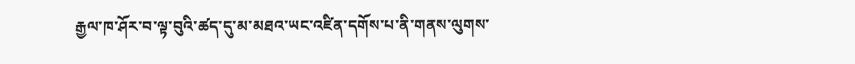རྒྱལ་ཁ་ཤོར་བ་ལྟ་བུའི་ཚད་དུ་མ་མཐའ་ཡང་འཛིན་དགོས་པ་ནི་གནས་ལུགས་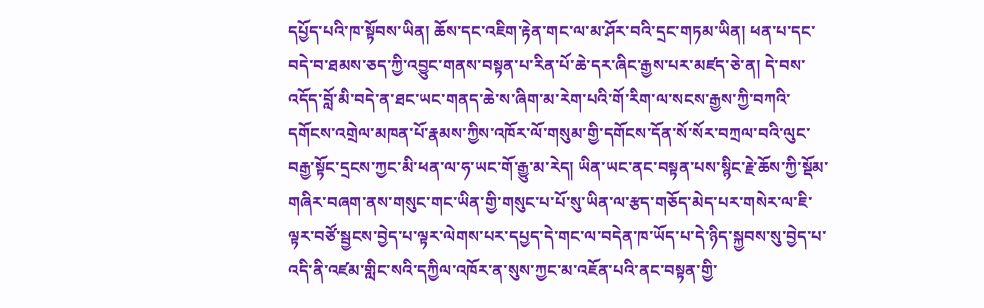དཔྱོད་པའི་ཁ་སྟོབས་ཡིན། ཆོས་དང་འཇིག་རྟེན་གང་ལ་མ་ཤོར་བའི་དྲང་གཏམ་ཡིན། ཕན་པ་དང་བདེ་བ་ཐམས་ཅད་ཀྱི་འབྱུང་གནས་བསྟན་པ་རིན་པོ་ཆེ་དར་ཞིང་རྒྱས་པར་མཛད་ཅེ་ན། དེ་བས་འདོད་བློ་མི་བདེ་ན་ཐང་ཡང་གནད་ཆེ་ས་ཞིག་མ་རེག་པའི་གོ་རིག་ལ་སངས་རྒྱས་ཀྱི་བཀའི་དགོངས་འགྲེལ་མཁན་པོ་རྣམས་ཀྱིས་འཁོར་ལོ་གསུམ་གྱི་དགོངས་དོན་སོ་སོར་བཀྲལ་བའི་ལུང་བརྒྱ་སྟོང་དྲངས་ཀྱང་མི་ཕན་ལ་ཧ་ཡང་གོ་རྒྱུ་མ་རེད། ཡིན་ཡང་ནང་བསྟན་པས་སྙིང་རྗེ་ཆོས་ཀྱི་སྡོམ་གཞིར་བཞག་ནས་གསུང་གང་ཡིན་གྱི་གསུང་པ་པོ་སུ་ཡིན་ལ་རྩད་གཅོད་མེད་པར་གསེར་ལ་ཇི་ལྟར་བཙོ་སྦྱངས་བྱེད་པ་ལྟར་ལེགས་པར་དཔྱད་དེ་གང་ལ་བདེན་ཁ་ཡོད་པ་དེ་ཉིད་སྐྱབས་སུ་བྱེད་པ་འདི་ནི་འཛམ་གླིང་སའི་དཀྱིལ་འཁོར་ན་སུས་ཀྱང་མ་འཇོན་པའི་ནང་བསྟན་གྱི་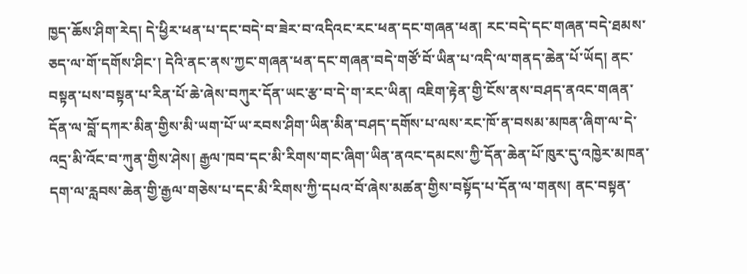ཁྱད་ཆོས་ཤིག་རེད། དེ་ཕྱིར་ཕན་པ་དང་བདེ་བ་ཟེར་བ་འདིའང་རང་ཕན་དང་གཞན་ཕན། རང་བདེ་དང་གཞན་བདེ་ཐམས་ཅད་ལ་གོ་དགོས་ཤིང་། དེའི་ནང་ནས་ཀྱང་གཞན་ཕན་དང་གཞན་བདེ་གཙོ་བོ་ཡིན་པ་འདི་ལ་གནད་ཆེན་པོ་ཡོད། ནང་བསྟན་པས་བསྟན་པ་རིན་པོ་ཆེ་ཞེས་བཀུར་དོན་ཡང་རྩ་བ་དེ་ག་རང་ཡིན། འཇིག་རྟེན་གྱི་ངོས་ནས་བཤད་ནའང་གཞན་དོན་ལ་བློ་དཀར་མིན་གྱིས་མི་ཡག་པོ་ཡ་རབས་ཤིག་ཡིན་མིན་བཤད་དགོས་པ་ལས་རང་ཁོ་ན་བསམ་མཁན་ཞིག་ལ་དེ་འདྲ་མི་འོང་བ་ཀུན་གྱིས་ཤེས། རྒྱལ་ཁབ་དང་མི་རིགས་གང་ཞིག་ཡིན་ནའང་དམངས་ཀྱི་དོན་ཆེན་པོ་ཁུར་དུ་འཁྱེར་མཁན་དག་ལ་རླབས་ཆེན་གྱི་རྒྱལ་གཅེས་པ་དང་མི་རིགས་ཀྱི་དཔའ་བོ་ཞེས་མཚན་གྱིས་བསྟོད་པ་དོན་ལ་གནས། ནང་བསྟན་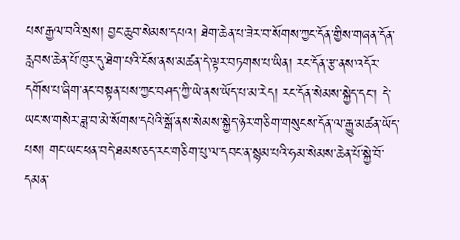པས་རྒྱལ་བའི་སྲས། བྱང་ཆུབ་སེམས་དཔའ། ཐེག་ཆེན་པ་ཟེར་བ་སོགས་ཀྱང་དོན་གྱིས་གཞན་དོན་རླབས་ཆེན་པོ་ཁུར་དུ་ཐེག་པའི་ངོས་ནས་མཚན་དེ་ལྟར་བཏགས་པ་ཡིན། རང་དོན་རྩ་ནས་འདོར་དགོས་པ་ཞིག་ནང་བསྟན་པས་ཀྱང་བཤད་ཀྱི་ཡེ་ནས་ཡོད་པ་མ་རེད། རང་དོན་སེམས་སྐྱེད་དང་། དེ་ཡང་ས་གསེར་ཟླ་བ་མེ་སོགས་དཔེའི་སྒོ་ནས་སེམས་སྐྱེད་ཉེར་གཅིག་གསུངས་དོན་ལ་རྒྱུ་མཚན་ཡོད་པས། གང་ཡང་ཕན་བདེ་ཐམས་ཅད་རང་གཅིག་པུ་ལ་དབང་ན་སྙམ་པའི་ཧམ་སེམས་ཆེན་པོ་སྐྱེ་བོ་དམན་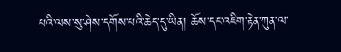པའི་ལས་སུ་ཤེས་དགོས་པའི་ཆེད་དུ་ཡིན། ཆོས་དང་འཇིག་རྟེན་ཀུན་ལ་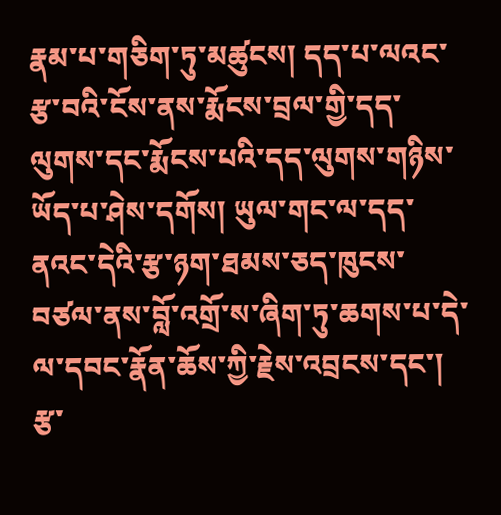རྣམ་པ་གཅིག་ཏུ་མཚུངས། དད་པ་ལའང་རྩ་བའི་ངོས་ནས་རྨོངས་བྲལ་གྱི་དད་ལུགས་དང་རྨོངས་པའི་དད་ལུགས་གཉིས་ཡོད་པ་ཤེས་དགོས། ཡུལ་གང་ལ་དད་ནའང་དེའི་རྩ་ཉག་ཐམས་ཅད་ཁུངས་བཙལ་ནས་བློ་འགྲོ་ས་ཞིག་ཏུ་ཆགས་པ་དེ་ལ་དབང་རྣོན་ཆོས་ཀྱི་རྗེས་འབྲངས་དང་། རྩ་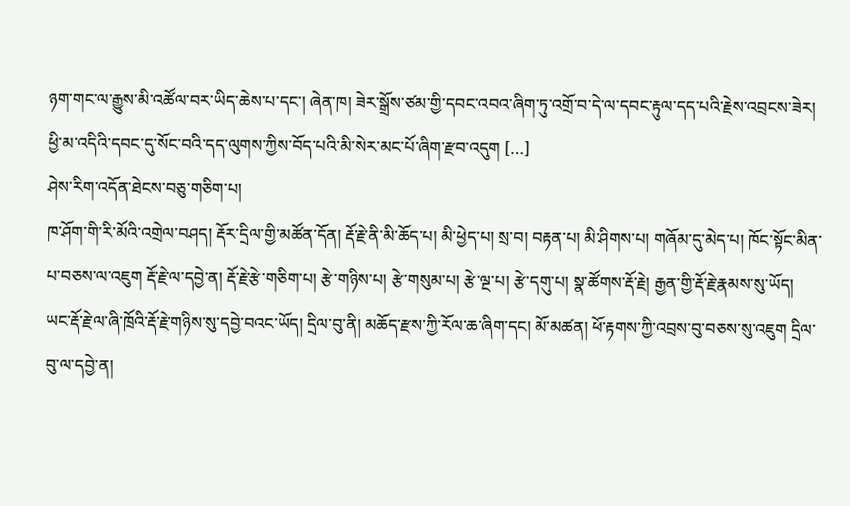ཉག་གང་ལ་རྒྱུས་མི་འཚོལ་བར་ཡིད་ཆེས་པ་དང་། ཞེན་ཁ། ཟེར་སྒྲོས་ཙམ་གྱི་དབང་འབའ་ཞིག་ཏུ་འགྲོ་བ་དེ་ལ་དབང་རྟུལ་དད་པའི་རྗེས་འབྲངས་ཟེར། ཕྱི་མ་འདིའི་དབང་དུ་སོང་བའི་དད་ལུགས་ཀྱིས་བོད་པའི་མི་སེར་མང་པོ་ཞིག་རྫབ་འདུག […]
ཤེས་རིག་འདོན་ཐེངས་བཅུ་གཅིག་པ།
ཁ་ཤོག་གི་རི་མོའི་འགྲེལ་བཤད། རྡོར་དྲིལ་གྱི་མཚོན་དོན། རྡོ་རྗེ་ནི་མི་ཆོད་པ། མི་ཕྱེད་པ། སྲ་བ། བརྟན་པ། མི་ཤིགས་པ། གཞོམ་དུ་མེད་པ། ཁོང་སྟོང་མིན་པ་བཅས་ལ་འཇུག རྡོ་རྗེ་ལ་དབྱེ་ན། རྡོ་རྗེ་རྩེ་གཅིག་པ། རྩེ་གཉིས་པ། རྩེ་གསུམ་པ། རྩེ་ལྔ་པ། རྩེ་དགུ་པ། སྣ་ཚོགས་རྡོ་རྗེ། རྒྱན་གྱི་རྡོ་རྗེ་རྣམས་སུ་ཡོད། ཡང་རྡོ་རྗེ་ལ་ཞི་ཁྲོའི་རྡོ་རྗེ་གཉིས་སུ་དབྱེ་བའང་ཡོད། དྲིལ་བུ་ནི། མཆོད་རྫས་ཀྱི་རོལ་ཆ་ཞིག་དང། མོ་མཚན། ཕོ་རྟགས་ཀྱི་འབྲས་བུ་བཅས་སུ་འཇུག དྲིལ་བུ་ལ་དབྱེ་ན།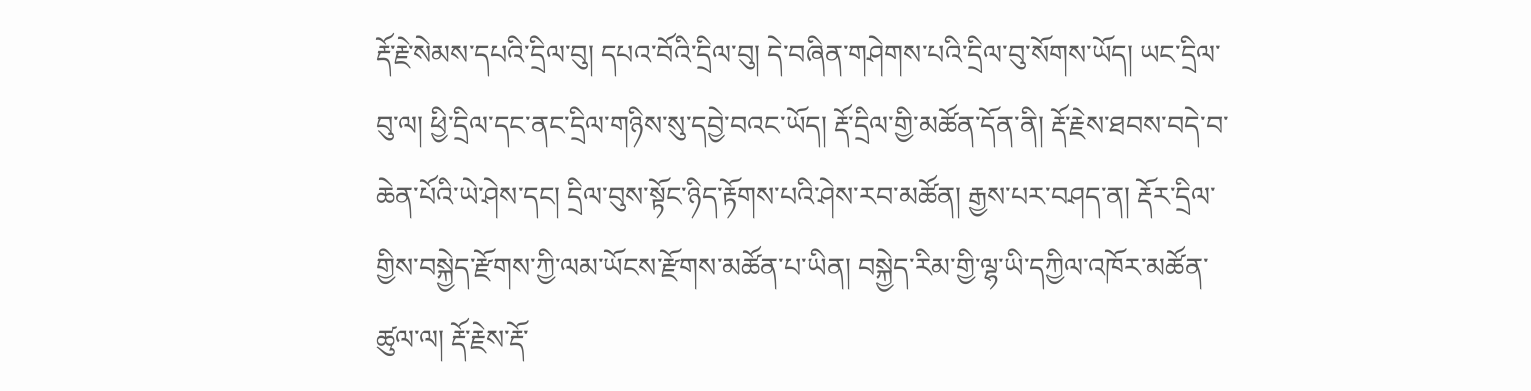རྡོ་རྗེ་སེམས་དཔའི་དྲིལ་བུ། དཔའ་བོའི་དྲིལ་བུ། དེ་བཞིན་གཤེགས་པའི་དྲིལ་བུ་སོགས་ཡོད། ཡང་དྲིལ་བུ་ལ། ཕྱི་དྲིལ་དང་ནང་དྲིལ་གཉིས་སུ་དབྱེ་བའང་ཡོད། རྡོ་དྲིལ་གྱི་མཚོན་དོན་ནི། རྡོ་རྗེས་ཐབས་བདེ་བ་ཆེན་པོའི་ཡེ་ཤེས་དང། དྲིལ་བུས་སྟོང་ཉིད་རྟོགས་པའི་ཤེས་རབ་མཚོན། རྒྱས་པར་བཤད་ན། རྡོར་དྲིལ་གྱིས་བསྐྱེད་རྫོགས་ཀྱི་ལམ་ཡོངས་རྫོགས་མཚོན་པ་ཡིན། བསྐྱེད་རིམ་གྱི་ལྷ་ཡི་དཀྱིལ་འཁོར་མཚོན་ཚུལ་ལ། རྡོ་རྗེས་རྡོ་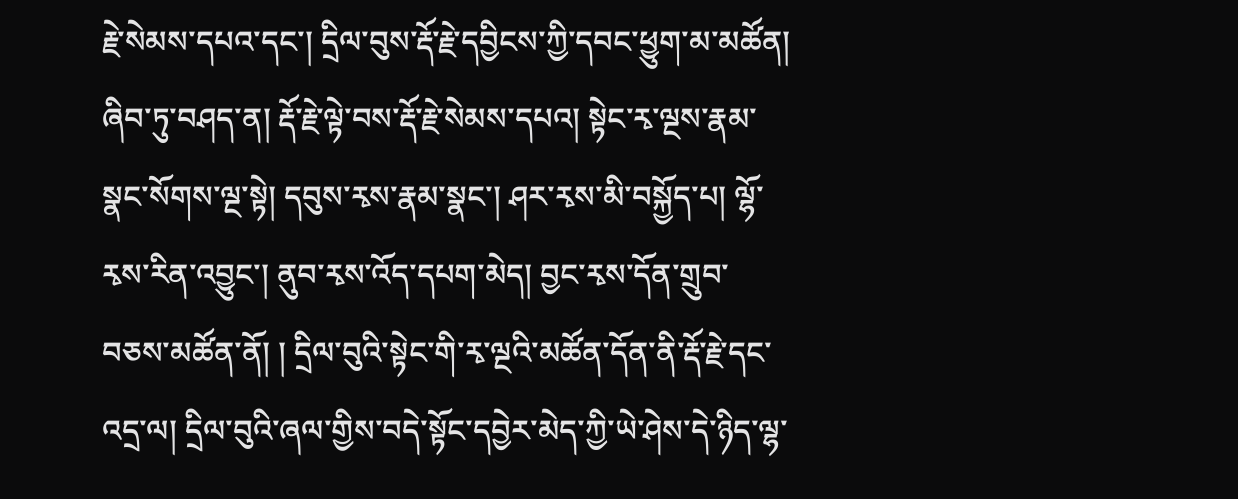རྗེ་སེམས་དཔའ་དང་། དྲིལ་བུས་རྡོ་རྗེ་དབྱིངས་ཀྱི་དབང་ཕྱུག་མ་མཚོན། ཞིབ་ཏུ་བཤད་ན། རྡོ་རྗེ་ལྟེ་བས་རྡོ་རྗེ་སེམས་དཔའ། སྟེང་རྭ་ལྔས་རྣམ་སྣང་སོགས་ལྔ་སྟེ། དབུས་རྭས་རྣམ་སྣང་། ཤར་རྭས་མི་བསྐྱོད་པ། ལྷོ་རྭས་རིན་འབྱུང་། ནུབ་རྭས་འོད་དཔག་མེད། བྱང་རྭས་དོན་གྲུབ་བཅས་མཚོན་ནོ། ། དྲིལ་བུའི་སྟེང་གི་རྭ་ལྔའི་མཚོན་དོན་ནི་རྡོ་རྗེ་དང་འདྲ་ལ། དྲིལ་བུའི་ཞལ་གྱིས་བདེ་སྟོང་དབྱེར་མེད་ཀྱི་ཡེ་ཤེས་དེ་ཉིད་ལྷ་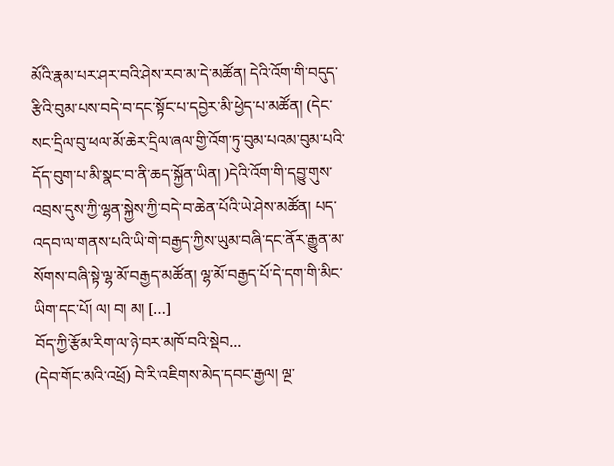མོའི་རྣམ་པར་ཤར་བའི་ཤེས་རབ་མ་དེ་མཚོན། དེའི་འོག་གི་བདུད་རྩིའི་བུམ་པས་བདེ་བ་དང་སྟོང་པ་དབྱེར་མི་ཕྱེད་པ་མཚོན། (དེང་སང་དྲིལ་བུ་ཕལ་མོ་ཆེར་དྲིལ་ཞལ་གྱི་འོག་ཏུ་བུམ་པའམ་བུམ་པའི་དོད་བུག་པ་མི་སྣང་བ་ནི་ཆད་སྐྱོན་ཡིན། )དེའི་འོག་གི་དབྱུ་གུས་འབྲས་དུས་ཀྱི་ལྷན་སྐྱེས་ཀྱི་བདེ་བ་ཆེན་པོའི་ཡེ་ཤེས་མཚོན། པད་འདབ་ལ་གནས་པའི་ཡི་གེ་བརྒྱད་ཀྱིས་ཡུམ་བཞི་དང་ནོར་རྒྱུན་མ་སོགས་བཞི་སྟེ་ལྷ་མོ་བརྒྱད་མཚོན། ལྷ་མོ་བརྒྱད་པོ་དེ་དག་གི་མིང་ཡིག་དང་པོ། ལ། བ། མ། […]
བོད་ཀྱི་རྩོམ་རིག་ལ་ཉེ་བར་མཁོ་བའི་སྡེབ...
(དེབ་གོང་མའི་འཕྲོ) བེ་རི་འཇིགས་མེད་དབང་རྒྱལ། ལྔ་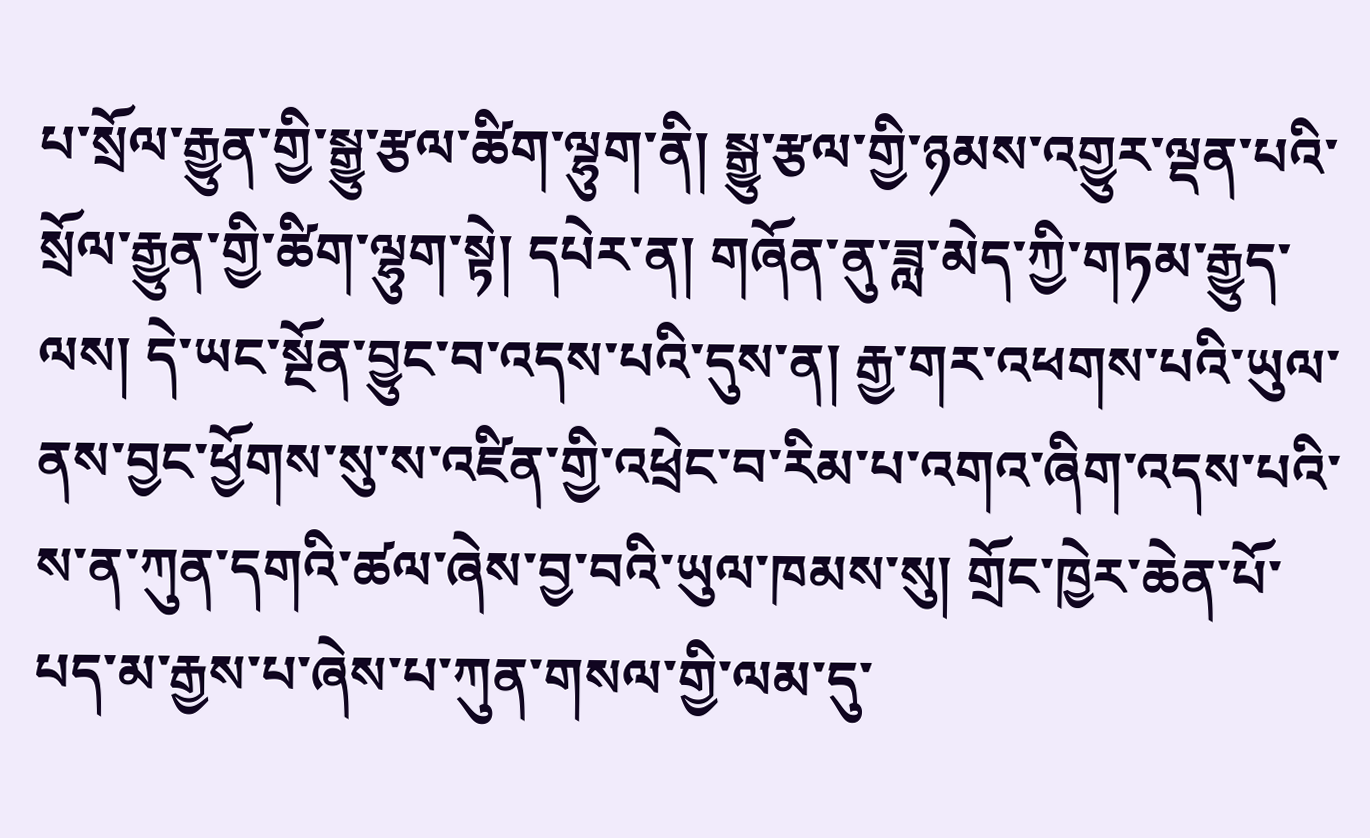པ་སྲོལ་རྒྱུན་གྱི་སྒྱུ་རྩལ་ཚིག་ལྷུག་ནི། སྒྱུ་རྩལ་གྱི་ཉམས་འགྱུར་ལྡན་པའི་སྲོལ་རྒྱུན་གྱི་ཚིག་ལྷུག་སྟེ། དཔེར་ན། གཞོན་ནུ་ཟླ་མེད་ཀྱི་གཏམ་རྒྱུད་ལས། དེ་ཡང་སྔོན་བྱུང་བ་འདས་པའི་དུས་ན། རྒྱ་གར་འཕགས་པའི་ཡུལ་ནས་བྱང་ཕྱོགས་སུ་ས་འཛིན་གྱི་འཕྲེང་བ་རིམ་པ་འགའ་ཞིག་འདས་པའི་ས་ན་ཀུན་དགའི་ཚལ་ཞེས་བྱ་བའི་ཡུལ་ཁམས་སུ། གྲོང་ཁྱེར་ཆེན་པོ་པད་མ་རྒྱས་པ་ཞེས་པ་ཀུན་གསལ་གྱི་ལམ་དུ་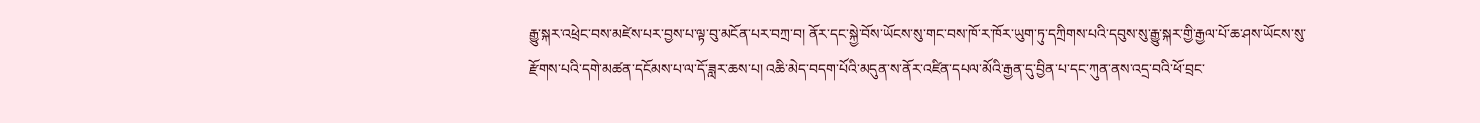རྒྱུ་སྐར་འཕྲེང་བས་མཛེས་པར་བྱས་པ་ལྟ་བུ་མངོན་པར་བཀྲ་བ། ནོར་དང་སྐྱེ་བོས་ཡོངས་སུ་གང་བས་ཁོ་ར་ཁོར་ཡུག་ཏུ་དཀྲིགས་པའི་དབུས་སུ་རྒྱུ་སྐར་གྱི་རྒྱལ་པོ་ཆ་ཤས་ཡོངས་སུ་རྫོགས་པའི་དགེ་མཚན་དངོམས་པ་ལ་དོ་ཟླར་ཆས་པ། འཆི་མེད་བདག་པོའི་མདུན་ས་ནོར་འཛིན་དཔལ་མོའི་རྒྱན་དུ་བྱིན་པ་དང་ཀུན་ནས་འདྲ་བའི་ཕོ་བྲང་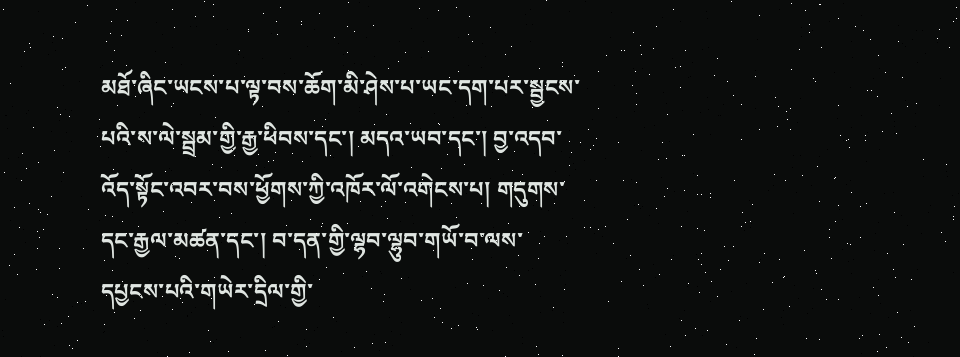མཐོ་ཞིང་ཡངས་པ་ལྟ་བས་ཆོག་མི་ཤེས་པ་ཡང་དག་པར་སྦྱངས་པའི་ས་ལེ་སྦྲམ་གྱི་རྒྱ་ཕིབས་དང་། མདའ་ཡབ་དང་། བྱ་འདབ་འོད་སྟོང་འབར་བས་ཕྱོགས་ཀྱི་འཁོར་ལོ་འགེངས་པ། གདུགས་དང་རྒྱལ་མཚན་དང་། བ་དན་གྱི་ལྷབ་ལྷུབ་གཡོ་བ་ལས་དཔྱངས་པའི་གཡེར་དྲིལ་གྱི་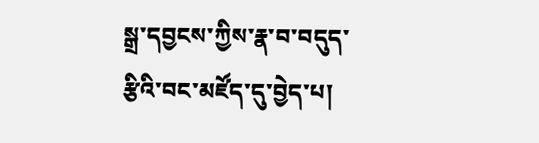སྒྲ་དབྱངས་ཀྱིས་རྣ་བ་བདུད་རྩིའི་བང་མཛོད་དུ་བྱེད་པ།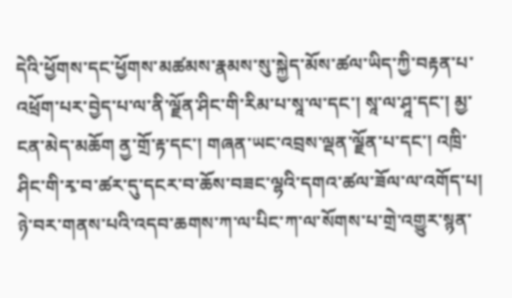དེའི་ཕྱོགས་དང་ཕྱོགས་མཚམས་རྣམས་སུ་སྐྱེད་མོས་ཚལ་ཡིད་ཀྱི་བརྟན་པ་འཕྲོག་པར་བྱེད་པ་ལ་ནི་ལྗོན་ཤིང་གི་རིམ་པ་སཱ་ལ་དང་། སཱ་ལ་ཤཱ་དང་། མྱ་ངན་མེད་མཆོག ནྱ་གྲོ་རྟ་དང་། གཞན་ཡང་འབྲས་ལྡན་ལྗོན་པ་དང་། འཁྲི་ཤིང་གི་རྭ་བ་ཚར་དུ་དངར་བ་ཆོས་བཟང་ལྷའི་དགའ་ཚལ་ཟོལ་ལ་འགོད་པ། ཉེ་བར་གནས་པའི་འདབ་ཆགས་ཀ་ལ་པིང་ཀ་ལ་སོགས་པ་གྲེ་འགྱུར་སྙན་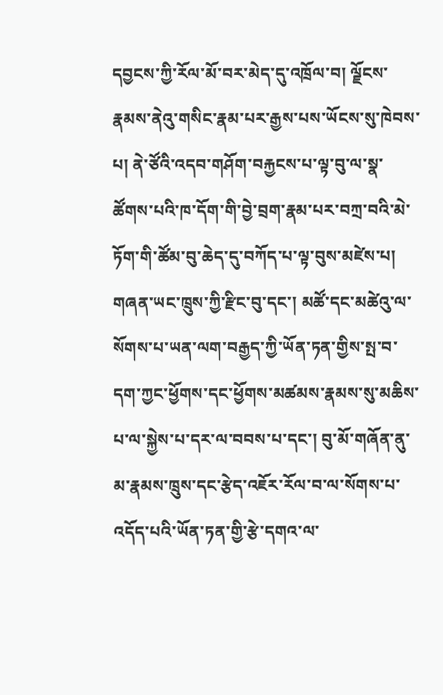དབྱངས་ཀྱི་རོལ་མོ་བར་མེད་དུ་འཁྲོལ་བ། ལྗོངས་རྣམས་ནེའུ་གསིང་རྣམ་པར་རྒྱས་པས་ཡོངས་སུ་ཁེབས་པ། ནེ་ཙོའི་འདབ་གཤོག་བརྐྱངས་པ་ལྟ་བུ་ལ་སྣ་ཚོགས་པའི་ཁ་དོག་གི་བྱེ་བྲག་རྣམ་པར་བཀྲ་བའི་མེ་ཏོག་གི་ཚོམ་བུ་ཆེད་དུ་བཀོད་པ་ལྟ་བུས་མཛེས་པ། གཞན་ཡང་ཁྲུས་ཀྱི་རྫིང་བུ་དང་། མཚོ་དང་མཚེའུ་ལ་སོགས་པ་ཡན་ལག་བརྒྱད་ཀྱི་ཡོན་ཏན་གྱིས་སྤ་བ་དག་ཀྱང་ཕྱོགས་དང་ཕྱོགས་མཚམས་རྣམས་སུ་མཆིས་པ་ལ་སྐྱེས་པ་དར་ལ་བབས་པ་དང་། བུ་མོ་གཞོན་ནུ་མ་རྣམས་ཁྲུས་དང་རྩེད་འཇོར་རོལ་བ་ལ་སོགས་པ་འདོད་པའི་ཡོན་ཏན་གྱི་རྩེ་དགའ་ལ་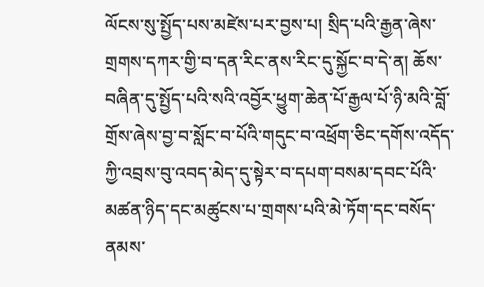ལོངས་སུ་སྤྱོད་པས་མཛེས་པར་བྱས་པ། སྲིད་པའི་རྒྱན་ཞེས་གྲགས་དཀར་གྱི་བ་དན་རིང་ནས་རིང་དུ་སྐྱོང་བ་དེ་ན། ཆོས་བཞིན་དུ་སྤྱོད་པའི་སའི་འབྱོར་ཕྱུག་ཆེན་པོ་རྒྱལ་པོ་ཉི་མའི་བློ་གྲོས་ཞེས་བྱ་བ་སློང་བ་པོའི་གདུང་བ་འཕྲོག་ཅིང་དགོས་འདོད་ཀྱི་འབྲས་བུ་འབད་མེད་དུ་སྟེར་བ་དཔག་བསམ་དབང་པོའི་མཚན་ཉིད་དང་མཚུངས་པ་གྲགས་པའི་མེ་ཏོག་དང་བསོད་ནམས་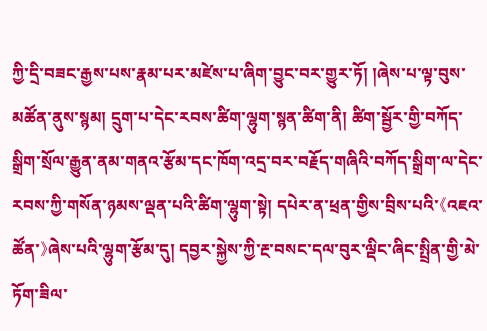ཀྱི་དྲི་བཟང་རྒྱས་པས་རྣམ་པར་མཛེས་པ་ཞིག་བྱུང་བར་གྱུར་ཏོ། །ཞེས་པ་ལྟ་བུས་མཚོན་ནུས་སྙམ། དྲུག་པ་དེང་རབས་ཚིག་ལྷུག་སྙན་ཚིག་ནི། ཚིག་སྦྱོར་གྱི་བཀོད་སྒྲིག་སྲོལ་རྒྱུན་ནམ་གནའ་རྩོམ་དང་ཁོག་འདྲ་བར་བརྗོད་གཞིའི་བཀོད་སྒྲིག་ལ་དེང་རབས་ཀྱི་གསོན་ཉམས་ལྡན་པའི་ཚིག་ལྷུག་སྟེ། དཔེར་ན་ཕྲན་གྱིས་བྲིས་པའི་《འཇའ་ཚོན་》ཞེས་པའི་ལྷུག་རྩོམ་དུ། དབྱར་སྐྱེས་ཀྱི་རྔ་བསང་དལ་བུར་ལྡིང་ཞིང་སྤྲིན་གྱི་མེ་ཏོག་ཟིལ་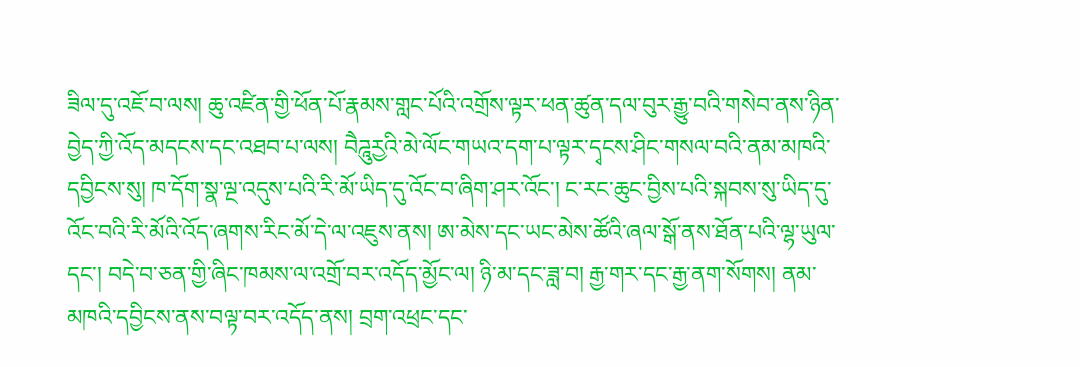ཟིལ་དུ་འཇོ་བ་ལས། ཆུ་འཛིན་གྱི་ཕོན་པོ་རྣམས་གླང་པོའི་འགྲོས་ལྟར་ཕན་ཚུན་དལ་བུར་རྒྱུ་བའི་གསེབ་ནས་ཉིན་བྱེད་ཀྱི་འོད་མདངས་དང་འཐབ་པ་ལས། བཻཌཱུརྱའི་མེ་ལོང་གཡའ་དག་པ་ལྟར་དྭངས་ཤིང་གསལ་བའི་ནམ་མཁའི་དབྱིངས་སུ། ཁ་དོག་སྣ་ལྔ་འདུས་པའི་རི་མོ་ཡིད་དུ་འོང་བ་ཞིག་ཤར་འོང་། ང་རང་ཆུང་བྱིས་པའི་སྐབས་སུ་ཡིད་དུ་འོང་བའི་རི་མོའི་འོད་ཞགས་རིང་མོ་དེ་ལ་འཇུས་ནས། ཨ་མེས་དང་ཡང་མེས་ཚོའི་ཞལ་སྒོ་ནས་ཐོན་པའི་ལྷ་ཡུལ་དང་། བདེ་བ་ཅན་གྱི་ཞིང་ཁམས་ལ་འགྲོ་བར་འདོད་མྱོང་ལ། ཉི་མ་དང་ཟླ་བ། རྒྱ་གར་དང་རྒྱ་ནག་སོགས། ནམ་མཁའི་དབྱིངས་ནས་བལྟ་བར་འདོད་ནས། བྲག་འཕྲང་དང་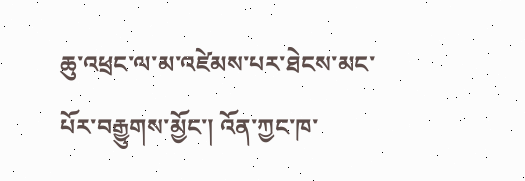ཆུ་འཕྲང་ལ་མ་འཛེམས་པར་ཐེངས་མང་པོར་བརྒྱུགས་མྱོང་། འོན་ཀྱང་ཁ་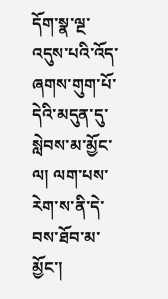དོག་སྣ་ལྔ་འདུས་པའི་འོད་ཞགས་གུག་པོ་དེའི་མདུན་དུ་སླེབས་མ་མྱོང་ལ། ལག་པས་རེག་ས་ནི་དེ་བས་ཐོབ་མ་མྱོང་།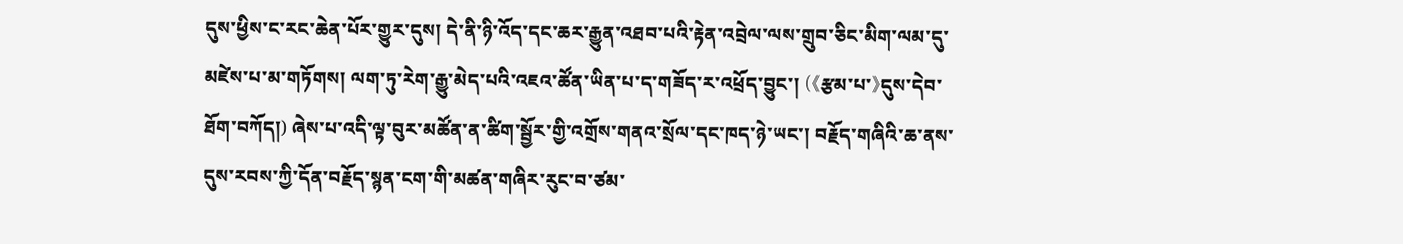དུས་ཕྱིས་ང་རང་ཆེན་པོར་གྱུར་དུས། དེ་ནི་ཉི་འོད་དང་ཆར་རྒྱུན་འཐབ་པའི་རྟེན་འབྲེལ་ལས་གྲུབ་ཅིང་མིག་ལམ་དུ་མཛེས་པ་མ་གཏོགས། ལག་ཏུ་རེག་རྒྱུ་མེད་པའི་འཇའ་ཚོན་ཡིན་པ་ད་གཟོད་ར་འཕྲོད་བྱུང་། (《རྩམ་པ་》དུས་དེབ་ཐོག་བཀོད།) ཞེས་པ་འདི་ལྟ་བུར་མཚོན་ན་ཚིག་སྦྱོར་གྱི་འགྲོས་གནའ་སྲོལ་དང་ཁད་ཉེ་ཡང་། བརྗོད་གཞིའི་ཆ་ནས་དུས་རབས་ཀྱི་དོན་བརྗོད་སྙན་ངག་གི་མཚན་གཞིར་རུང་བ་ཙམ་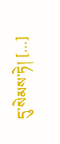དུ་སེམས་ཏེ། […]